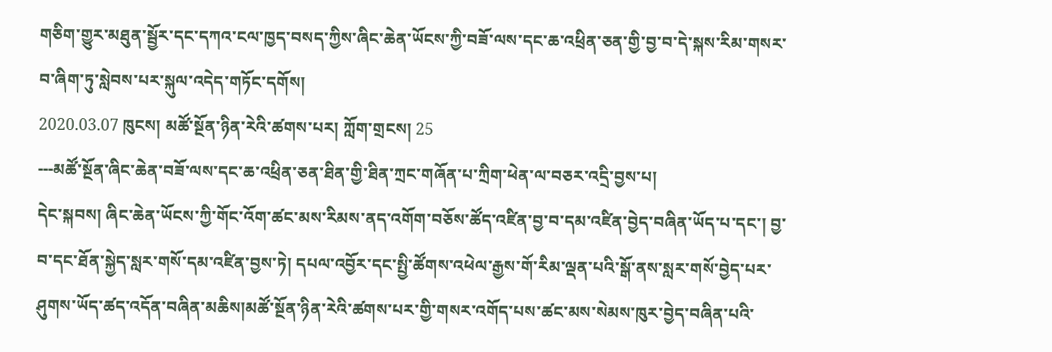གཅིག་གྱུར་མཐུན་སྦྱོར་དང་དཀའ་ངལ་ཁྱད་བསད་ཀྱིས་ཞིང་ཆེན་ཡོངས་ཀྱི་བཟོ་ལས་དང་ཆ་འཕྲིན་ཅན་གྱི་བྱ་བ་དེ་སྐས་རིམ་གསར་བ་ཞིག་ཏུ་སླེབས་པར་སྐུལ་འདེད་གཏོང་དགོས།
2020.03.07 ཁུངས། མཚོ་སྔོན་ཉིན་རེའི་ཚགས་པར། ཀློག་གྲངས། 25
---མཚོ་སྔོན་ཞིང་ཆེན་བཟོ་ལས་དང་ཆ་འཕྲིན་ཅན་ཐིན་གྱི་ཐིན་ཀྲང་གཞོན་པ་ཀྲིག་ཕེན་ལ་བཅར་འདྲི་བྱས་པ།
དེང་སྐབས། ཞིང་ཆེན་ཡོངས་ཀྱི་གོང་འོག་ཚང་མས་རིམས་ནད་འགོག་བཅོས་ཚོད་འཛིན་བྱ་བ་དམ་འཛིན་བྱེད་བཞིན་ཡོད་པ་དང་། བྱ་བ་དང་ཐོན་སྐྱེད་སླར་གསོ་དམ་འཛིན་བྱས་ཏེ། དཔལ་འབྱོར་དང་སྤྱི་ཚོགས་འཕེལ་རྒྱས་གོ་རིམ་ལྡན་པའི་སྒོ་ནས་སླར་གསོ་བྱེད་པར་ཤུགས་ཡོད་ཚད་འདོན་བཞིན་མཆིས།མཚོ་སྔོན་ཉིན་རེའི་ཚགས་པར་གྱི་གསར་འགོད་པས་ཚང་མས་སེམས་ཁུར་བྱེད་བཞིན་པའི་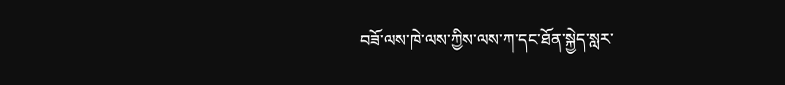བཟོ་ལས་ཁེ་ལས་ཀྱིས་ལས་ཀ་དང་ཐོན་སྐྱེད་སླར་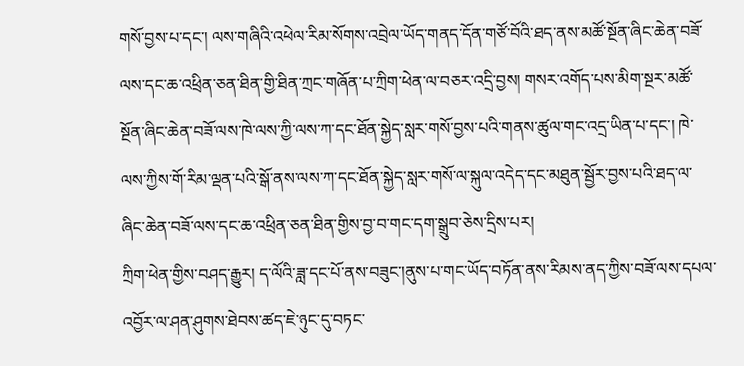གསོ་བྱས་པ་དང་། ལས་གཞིའི་འཕེལ་རིམ་སོགས་འབྲེལ་ཡོད་གནད་དོན་གཙོ་བོའི་ཐད་ནས་མཚོ་སྔོན་ཞིང་ཆེན་བཟོ་ལས་དང་ཆ་འཕྲིན་ཅན་ཐིན་གྱི་ཐིན་ཀྲང་གཞོན་པ་ཀྲིག་ཕེན་ལ་བཅར་འདྲི་བྱས། གསར་འགོད་པས་མིག་སྔར་མཚོ་སྔོན་ཞིང་ཆེན་བཟོ་ལས་ཁེ་ལས་ཀྱི་ལས་ཀ་དང་ཐོན་སྐྱེད་སླར་གསོ་བྱས་པའི་གནས་ཚུལ་གང་འདྲ་ཡིན་པ་དང་། ཁེ་ལས་ཀྱིས་གོ་རིམ་ལྡན་པའི་སྒོ་ནས་ལས་ཀ་དང་ཐོན་སྐྱེད་སླར་གསོ་ལ་སྐུལ་འདེད་དང་མཐུན་སྦྱོར་བྱས་པའི་ཐད་ལ་ཞིང་ཆེན་བཟོ་ལས་དང་ཆ་འཕྲིན་ཅན་ཐིན་གྱིས་བྱ་བ་གང་དག་སྒྲུབ་ཅེས་དྲིས་པར།
ཀྲིག་ཕེན་གྱིས་བཤད་རྒྱུར། ད་ལོའི་ཟླ་དང་པོ་ནས་བཟུང་།ནུས་པ་གང་ཡོད་བཏོན་ནས་རིམས་ནད་ཀྱིས་བཟོ་ལས་དཔལ་འབྱོར་ལ་ཤན་ཤུགས་ཐེབས་ཚད་ཇེ་ཉུང་དུ་བཏང་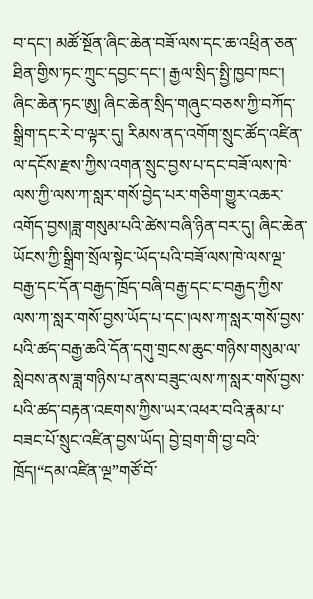བ་དང་། མཚོ་སྔོན་ཞིང་ཆེན་བཟོ་ལས་དང་ཆ་འཕྲིན་ཅན་ཐིན་གྱིས་ཏང་ཀྲུང་དབྱང་དང་། རྒྱལ་སྲིད་སྤྱི་ཁྱབ་ཁང་། ཞིང་ཆེན་ཏང་ཨུ། ཞིང་ཆེན་སྲིད་གཞུང་བཅས་ཀྱི་བཀོད་སྒྲིག་དང་རེ་བ་ལྟར་དུ། རིམས་ནད་འགོག་སྲུང་ཚོད་འཛིན་ལ་དངོས་རྫས་ཀྱིས་འགན་སྲུང་བྱས་པ་དང་བཟོ་ལས་ཁེ་ལས་ཀྱི་ལས་ཀ་སླར་གསོ་བྱེད་པར་གཅིག་གྱུར་འཆར་འགོད་བྱས།ཟླ་གསུམ་པའི་ཚེས་བཞི་ཉིན་བར་དུ། ཞིང་ཆེན་ཡོངས་ཀྱི་སྒྲིག་སྲོལ་སྟེང་ཡོད་པའི་བཟོ་ལས་ཁེ་ལས་ལྔ་བརྒྱ་དང་དོན་བརྒྱད་ཁྲོད་བཞི་བརྒྱ་དང་ང་བརྒྱད་ཀྱིས་ལས་ཀ་སླར་གསོ་བྱས་ཡོད་པ་དང་།ལས་ཀ་སླར་གསོ་བྱས་པའི་ཚད་བརྒྱ་ཆའི་དོན་དགུ་གྲངས་ཆུང་གཉིས་གསུམ་ལ་སླེབས་ནས་ཟླ་གཉིས་པ་ནས་བཟུང་ལས་ཀ་སླར་གསོ་བྱས་པའི་ཚད་བརྟན་འཇགས་ཀྱིས་ཡར་འཕར་བའི་རྣམ་པ་བཟང་པོ་སྲུང་འཛིན་བྱས་ཡོད། བྱེ་བྲག་གི་བྱ་བའི་ཁྲོད།“དམ་འཛིན་ལྔ”གཙོ་བོ་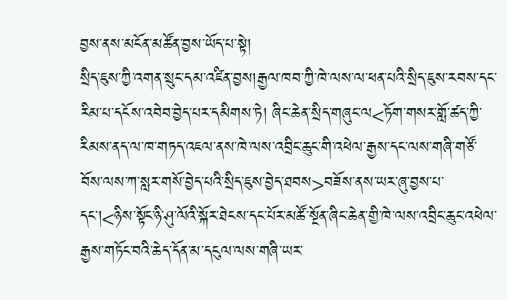བྱས་ནས་མངོན་མཚོན་བྱས་ཡོད་པ་སྟེ།
སྲིད་ཇུས་ཀྱི་འགན་སྲུང་དམ་འཛིན་བྱས།རྒྱལ་ཁབ་ཀྱི་ཁེ་ལས་ལ་ཕན་པའི་སྲིད་ཇུས་རབས་དང་རིམ་པ་དངོས་འབེབ་བྱེད་པར་དམིགས་ཏེ། ཞིང་ཆེན་སྲིད་གཞུང་ལ<ཏོག་གསར་གློ་ཚད་ཀྱི་རིམས་ནད་ལ་ཁ་གཏད་འཇལ་ནས་ཁེ་ལས་འབྲིང་ཆུང་གི་འཕེལ་རྒྱས་དང་ལས་གཞི་གཙོ་བོས་ལས་ཀ་སླར་གསོ་བྱེད་པའི་སྲིད་ཇུས་བྱེད་ཐབས>བཟོས་ནས་ཡར་ཞུ་བྱས་པ་དང་།<ཉིས་སྟོང་ཉི་ཤུ་ལོའི་སྐོར་ཐེངས་དང་པོར་མཚོ་སྔོན་ཞིང་ཆེན་གྱི་ཁེ་ལས་འབྲིང་ཆུང་འཕེལ་རྒྱས་གཏོང་བའི་ཆེད་དོན་མ་དངུལ་ལས་གཞི་ཡར་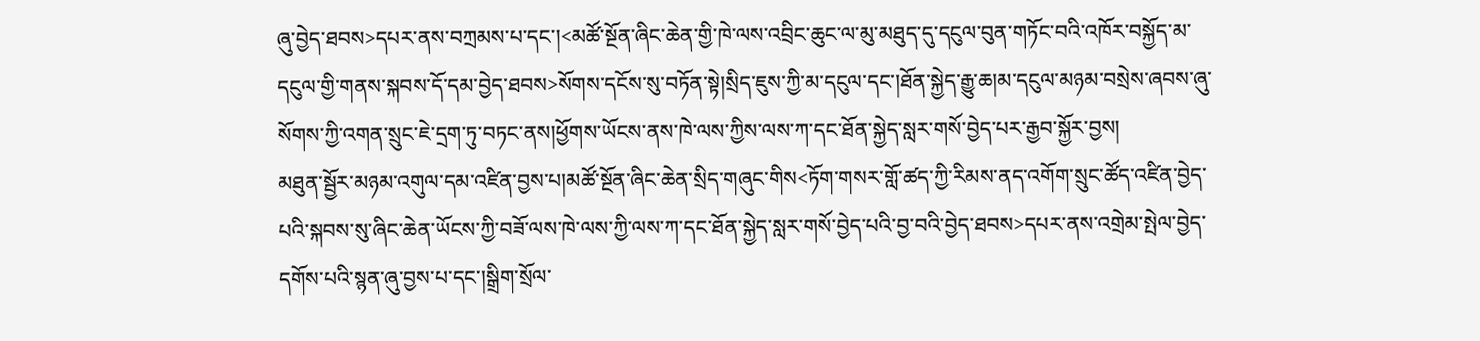ཞུ་བྱེད་ཐབས>དཔར་ནས་བཀྲམས་པ་དང་།<མཚོ་སྔོན་ཞིང་ཆེན་གྱི་ཁེ་ལས་འབྲིང་ཆུང་ལ་མུ་མཐུད་དུ་དངུལ་བུན་གཏོང་བའི་འཁོར་བསྐྱོད་མ་དངུལ་གྱི་གནས་སྐབས་དོ་དམ་བྱེད་ཐབས>སོགས་དངོས་སུ་བཏོན་སྟེ།སྲིད་ཇུས་ཀྱི་མ་དངུལ་དང་།ཐོན་སྐྱེད་རྒྱུ་ཆ།མ་དངུལ་མཉམ་བསྲེས་ཞབས་ཞུ་སོགས་ཀྱི་འགན་སྲུང་ཇེ་དྲག་ཏུ་བཏང་ནས།ཕྱོགས་ཡོངས་ནས་ཁེ་ལས་ཀྱིས་ལས་ཀ་དང་ཐོན་སྐྱེད་སླར་གསོ་བྱེད་པར་རྒྱབ་སྐྱོར་བྱས།
མཐུན་སྦྱོར་མཉམ་འགུལ་དམ་འཛིན་བྱས་པ།མཚོ་སྔོན་ཞིང་ཆེན་སྲིད་གཞུང་གིས<ཏོག་གསར་གློ་ཚད་ཀྱི་རིམས་ནད་འགོག་སྲུང་ཚོད་འཛིན་བྱེད་པའི་སྐབས་སུ་ཞིང་ཆེན་ཡོངས་ཀྱི་བཟོ་ལས་ཁེ་ལས་ཀྱི་ལས་ཀ་དང་ཐོན་སྐྱེད་སླར་གསོ་བྱེད་པའི་བྱ་བའི་བྱེད་ཐབས>དཔར་ནས་འགྲེམ་སྤེལ་བྱེད་དགོས་པའི་སྙན་ཞུ་བྱས་པ་དང་།སྒྲིག་སྲོལ་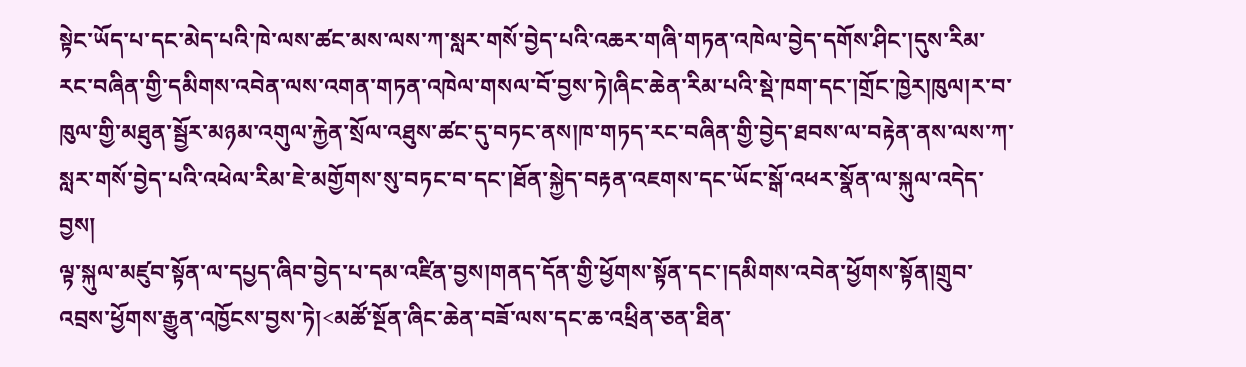སྟེང་ཡོད་པ་དང་མེད་པའི་ཁེ་ལས་ཚང་མས་ལས་ཀ་སླར་གསོ་བྱེད་པའི་འཆར་གཞི་གཏན་འཁེལ་བྱེད་དགོས་ཤིང་།དུས་རིམ་རང་བཞིན་གྱི་དམིགས་འབེན་ལས་འགན་གཏན་འཁེལ་གསལ་བོ་བྱས་ཏེ།ཞིང་ཆེན་རིམ་པའི་སྡེ་ཁག་དང་།གྲོང་ཁྱེར།ཁུལ།ར་བ་ཁུལ་གྱི་མཐུན་སྦྱོར་མཉམ་འགུལ་རྐྱེན་སྲོལ་འཐུས་ཚང་དུ་བཏང་ནས།ཁ་གཏད་རང་བཞིན་གྱི་བྱེད་ཐབས་ལ་བརྟེན་ནས་ལས་ཀ་སླར་གསོ་བྱེད་པའི་འཕེལ་རིམ་ཇེ་མགྱོགས་སུ་བཏང་བ་དང་།ཐོན་སྐྱེད་བརྟན་འཇགས་དང་ཡོང་སྒོ་འཕར་སྣོན་ལ་སྐུལ་འདེད་བྱས།
ལྟ་སྐུལ་མཛུབ་སྟོན་ལ་དཔྱད་ཞིབ་བྱེད་པ་དམ་འཛིན་བྱས།གནད་དོན་གྱི་ཕྱོགས་སྟོན་དང་།དམིགས་འབེན་ཕྱོགས་སྟོན།གྲུབ་འབྲས་ཕྱོགས་རྒྱུན་འཁྱོངས་བྱས་ཏེ།<མཚོ་སྔོན་ཞིང་ཆེན་བཟོ་ལས་དང་ཆ་འཕྲིན་ཅན་ཐིན་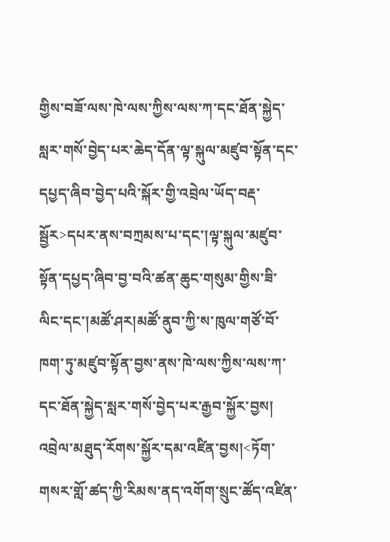གྱིས་བཟོ་ལས་ཁེ་ལས་ཀྱིས་ལས་ཀ་དང་ཐོན་སྐྱེད་སླར་གསོ་བྱེད་པར་ཆེད་དོན་ལྟ་སྐུལ་མཛུབ་སྟོན་དང་དཔྱད་ཞིབ་བྱེད་པའི་སྐོར་གྱི་འབྲེལ་ཡོད་བརྡ་སྦྱོར>དཔར་ནས་བཀྲམས་པ་དང་།ལྟ་སྐུལ་མཛུབ་སྟོན་དཔྱད་ཞིབ་བྱ་བའི་ཚན་ཆུང་གསུམ་གྱིས་ཟི་ལིང་དང་།མཚོ་ཤར།མཚོ་ནུབ་ཀྱི་ས་ཁུལ་གཙོ་བོ་ཁག་ཏུ་མཛུབ་སྟོན་བྱས་ནས་ཁེ་ལས་ཀྱིས་ལས་ཀ་དང་ཐོན་སྐྱེད་སླར་གསོ་བྱེད་པར་རྒྱབ་སྐྱོར་བྱས།
འབྲེལ་མཐུད་རོགས་སྐྱོར་དམ་འཛིན་བྱས།<ཏོག་གསར་གློ་ཚད་ཀྱི་རིམས་ནད་འགོག་སྲུང་ཚོད་འཛིན་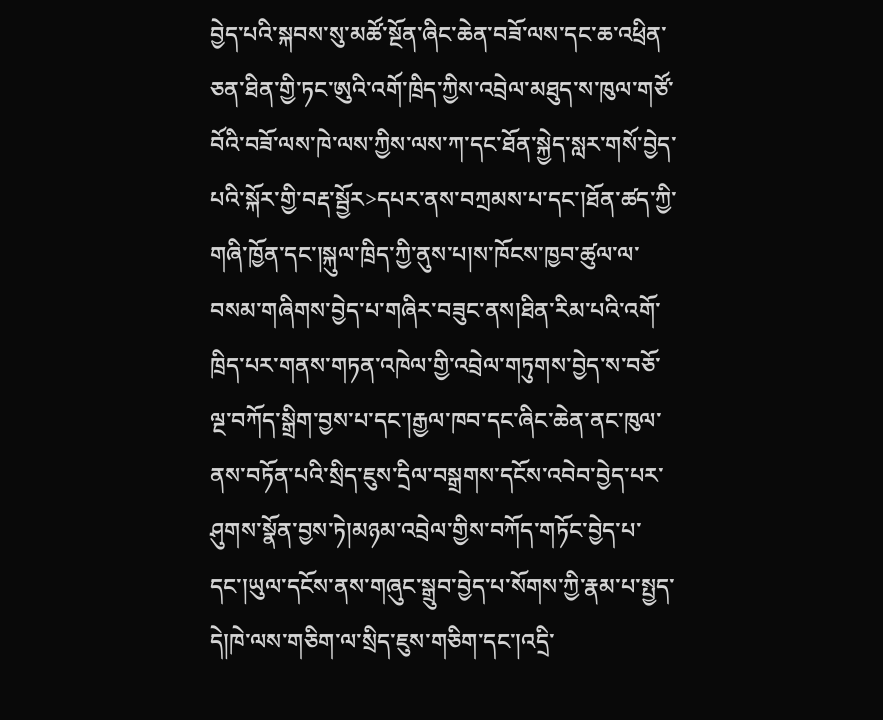བྱེད་པའི་སྐབས་སུ་མཚོ་སྔོན་ཞིང་ཆེན་བཟོ་ལས་དང་ཆ་འཕྲིན་ཅན་ཐིན་གྱི་ཏང་ཨུའི་འགོ་ཁྲིད་ཀྱིས་འབྲེལ་མཐུད་ས་ཁུལ་གཙོ་བོའི་བཟོ་ལས་ཁེ་ལས་ཀྱིས་ལས་ཀ་དང་ཐོན་སྐྱེད་སླར་གསོ་བྱེད་པའི་སྐོར་གྱི་བརྡ་སྦྱོར>དཔར་ནས་བཀྲམས་པ་དང་།ཐོན་ཚད་ཀྱི་གཞི་ཁྱོན་དང་།སྐུལ་ཁྲིད་ཀྱི་ནུས་པ།ས་ཁོངས་ཁྱབ་ཚུལ་ལ་བསམ་གཞིགས་བྱེད་པ་གཞིར་བཟུང་ནས།ཐིན་རིམ་པའི་འགོ་ཁྲིད་པར་གནས་གཏན་འཁེལ་གྱི་འབྲེལ་གཏུགས་བྱེད་ས་བཅོ་ལྔ་བཀོད་སྒྲིག་བྱས་པ་དང་།རྒྱལ་ཁབ་དང་ཞིང་ཆེན་ནང་ཁུལ་ནས་བཏོན་པའི་སྲིད་ཇུས་དྲིལ་བསྒྲགས་དངོས་འབེབ་བྱེད་པར་ཤུགས་སྣོན་བྱས་ཏེ།མཉམ་འབྲེལ་གྱིས་བཀོད་གཏོང་བྱེད་པ་དང་།ཡུལ་དངོས་ནས་གཞུང་སྒྲུབ་བྱེད་པ་སོགས་ཀྱི་རྣམ་པ་སྤྱད་དེ།ཁེ་ལས་གཅིག་ལ་སྲིད་ཇུས་གཅིག་དང་།འདྲི་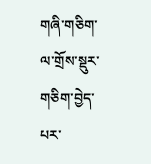གཞི་གཅིག་ལ་གྲོས་སྡུར་གཅིག་བྱེད་པར་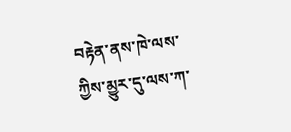བརྟེན་ནས་ཁེ་ལས་ཀྱིས་མྱུར་དུ་ལས་ཀ་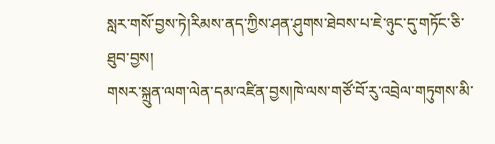སླར་གསོ་བྱས་ཏེ།རིམས་ནད་ཀྱིས་ཤན་ཤུགས་ཐེབས་པ་ཇེ་ཉུང་དུ་གཏོང་ཅི་ཐུབ་བྱས།
གསར་སྐྲུན་ལག་ལེན་དམ་འཛིན་བྱས།ཁེ་ལས་གཙོ་བོ་རུ་འབྲེལ་གཏུགས་མི་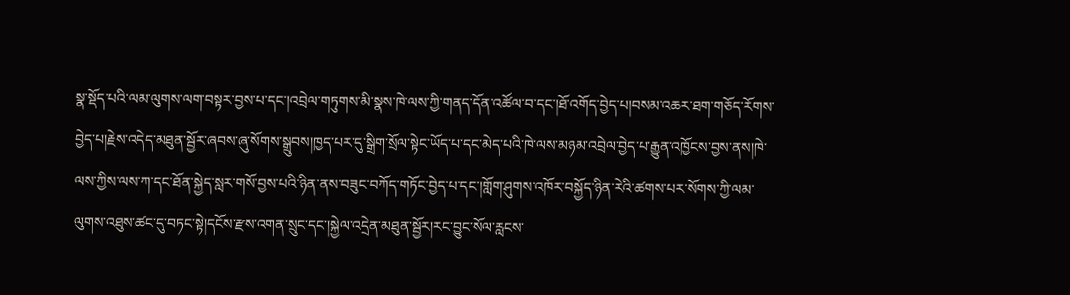སྣ་སྡོད་པའི་ལམ་ལུགས་ལག་བསྟར་བྱས་པ་དང་།འབྲེལ་གཏུགས་མི་སྣས་ཁེ་ལས་ཀྱི་གནད་དོན་འཚོལ་བ་དང་།ཐོ་འགོད་བྱེད་པ།བསམ་འཆར་ཐག་གཅོད་རོགས་བྱེད་པ།རྗེས་འདེད་མཐུན་སྦྱོར་ཞབས་ཞུ་སོགས་སྒྲུབས།ཁྱད་པར་དུ་སྒྲིག་སྲོལ་སྟེང་ཡོད་པ་དང་མེད་པའི་ཁེ་ལས་མཉམ་འབྲེལ་བྱེད་པ་རྒྱུན་འཁྱོངས་བྱས་ནས།ཁེ་ལས་ཀྱིས་ལས་ཀ་དང་ཐོན་སྐྱེད་སླར་གསོ་བྱས་པའི་ཉིན་ནས་བཟུང་བཀོད་གཏོང་བྱེད་པ་དང་།གློག་ཤུགས་འཁོར་བསྐྱོད་ཉིན་རེའི་ཚགས་པར་སོགས་ཀྱི་ལམ་ལུགས་འཐུས་ཚང་དུ་བཏང་སྟེ།དངོས་རྫས་འགན་སྲུང་དང་།སྐྱེལ་འདྲེན་མཐུན་སྦྱོར།རང་བྱུང་སོལ་རླངས་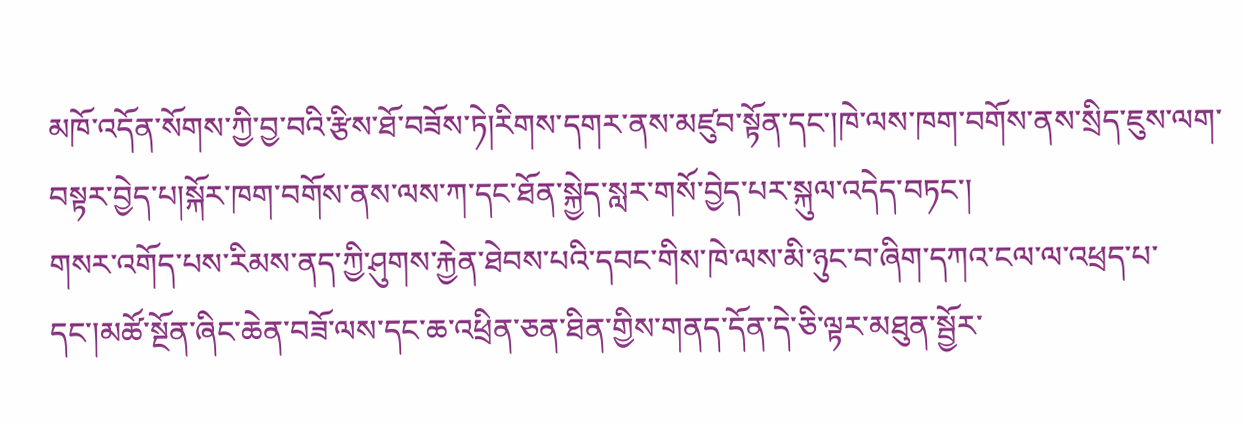མཁོ་འདོན་སོགས་ཀྱི་བྱ་བའི་རྩིས་ཐོ་བཟོས་ཏེ།རིགས་དགར་ནས་མཛུབ་སྟོན་དང་།ཁེ་ལས་ཁག་བགོས་ནས་སྲིད་ཇུས་ལག་བསྟར་བྱེད་པ།སྐོར་ཁག་བགོས་ནས་ལས་ཀ་དང་ཐོན་སྐྱེད་སླར་གསོ་བྱེད་པར་སྐུལ་འདེད་བཏང་།
གསར་འགོད་པས་རིམས་ནད་ཀྱི་ཤུགས་རྐྱེན་ཐེབས་པའི་དབང་གིས་ཁེ་ལས་མི་ཉུང་བ་ཞིག་དཀའ་ངལ་ལ་འཕྲད་པ་དང་།མཚོ་སྔོན་ཞིང་ཆེན་བཟོ་ལས་དང་ཆ་འཕྲིན་ཅན་ཐིན་གྱིས་གནད་དོན་དེ་ཅི་ལྟར་མཐུན་སྦྱོར་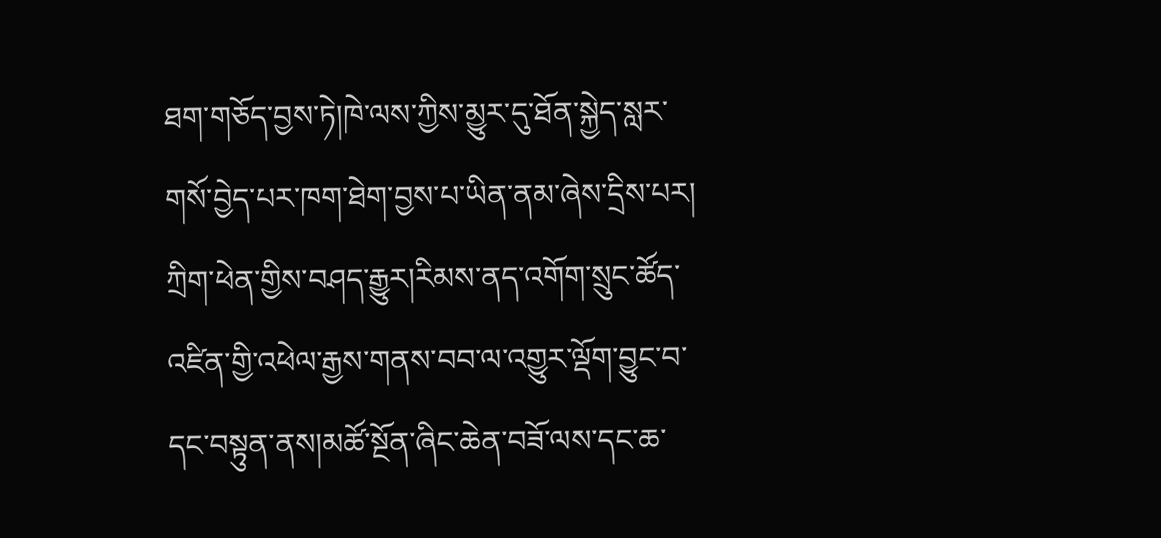ཐག་གཅོད་བྱས་ཏེ།ཁེ་ལས་ཀྱིས་མྱུར་དུ་ཐོན་སྐྱེད་སླར་གསོ་བྱེད་པར་ཁག་ཐེག་བྱས་པ་ཡིན་ནམ་ཞེས་དྲིས་པར།
ཀྲིག་ཕེན་གྱིས་བཤད་རྒྱུར།རིམས་ནད་འགོག་སྲུང་ཚོད་འཛིན་གྱི་འཕེལ་རྒྱས་གནས་བབ་ལ་འགྱུར་ལྡོག་བྱུང་བ་དང་བསྟུན་ནས།མཚོ་སྔོན་ཞིང་ཆེན་བཟོ་ལས་དང་ཆ་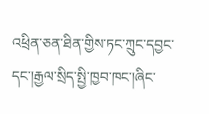འཕྲིན་ཅན་ཐིན་གྱིས་ཏང་ཀྲུང་དབྱང་དང་།རྒྱལ་སྲིད་སྤྱི་ཁྱབ་ཁང་།ཞིང་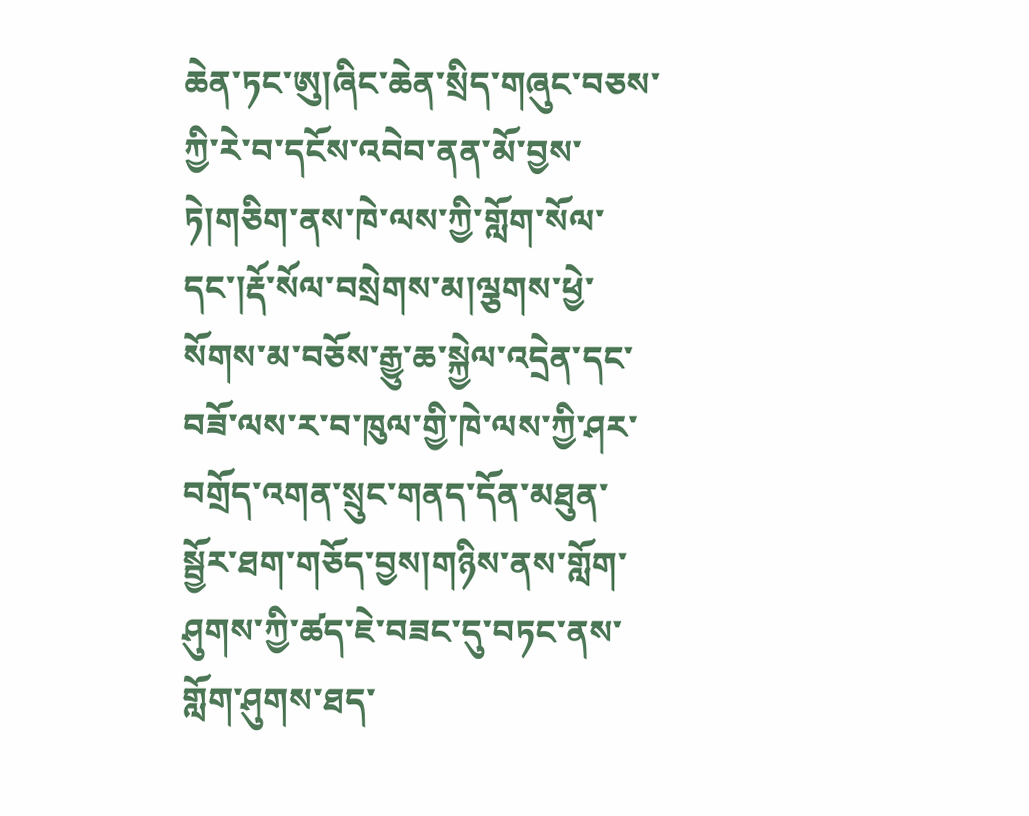ཆེན་ཏང་ཨུ།ཞིང་ཆེན་སྲིད་གཞུང་བཅས་ཀྱི་རེ་བ་དངོས་འབེབ་ནན་མོ་བྱས་ཏེ།གཅིག་ནས་ཁེ་ལས་ཀྱི་གློག་སོལ་དང་།རྡོ་སོལ་བསྲེགས་མ།ལྕགས་ཕྱེ་སོགས་མ་བཅོས་རྒྱུ་ཆ་སྐྱེལ་འདྲེན་དང་བཟོ་ལས་ར་བ་ཁུལ་གྱི་ཁེ་ལས་ཀྱི་ཤར་བགྲོད་འགན་སྲུང་གནད་དོན་མཐུན་སྦྱོར་ཐག་གཅོད་བྱས།གཉིས་ནས་གློག་ཤུགས་ཀྱི་ཚད་ཇེ་བཟང་དུ་བཏང་ནས་གློག་ཤུགས་ཐད་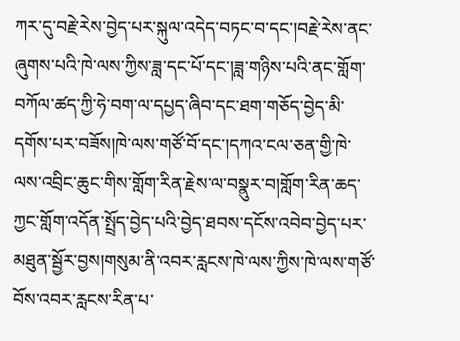ཀར་དུ་བརྗེ་རེས་བྱེད་པར་སྐུལ་འདེད་བཏང་བ་དང་།བརྗེ་རེས་ནང་ཞུགས་པའི་ཁེ་ལས་ཀྱིས་ཟླ་དང་པོ་དང་།ཟླ་གཉིས་པའི་ནང་གློག་བཀོལ་ཚད་ཀྱི་ཧེ་བག་ལ་དཔྱད་ཞིབ་དང་ཐག་གཅོད་བྱེད་མི་དགོས་པར་བཟོས།ཁེ་ལས་གཙོ་བོ་དང་།དཀའ་ངལ་ཅན་གྱི་ཁེ་ལས་འབྲིང་ཆུང་གིས་གློག་རིན་རྗེས་ལ་བསྣུར་བ།གློག་རིན་ཆད་ཀྱང་གློག་འདོན་སྤྲོད་བྱེད་པའི་བྱེད་ཐབས་དངོས་འབེབ་བྱེད་པར་མཐུན་སྦྱོར་བྱས།གསུམ་ནི་འབར་རླངས་ཁེ་ལས་ཀྱིས་ཁེ་ལས་གཙོ་བོས་འབར་རླངས་རིན་པ་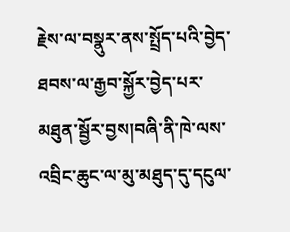རྗེས་ལ་བསྣུར་ནས་སྤྲོད་པའི་བྱེད་ཐབས་ལ་རྒྱབ་སྐྱོར་བྱེད་པར་མཐུན་སྦྱོར་བྱས།བཞི་ནི་ཁེ་ལས་འབྲིང་ཆུང་ལ་མུ་མཐུད་དུ་དངུལ་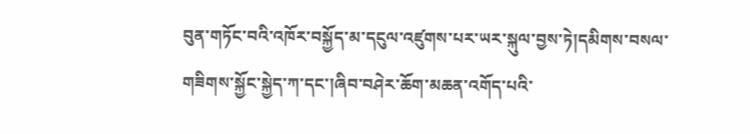བུན་གཏོང་བའི་འཁོར་བསྐྱོད་མ་དངུལ་འཛུགས་པར་ཡར་སྐུལ་བྱས་ཏེ།དམིགས་བསལ་གཟིགས་སྐྱོང་སྐྱེད་ཀ་དང་།ཞིབ་བཤེར་ཆོག་མཆན་འགོད་པའི་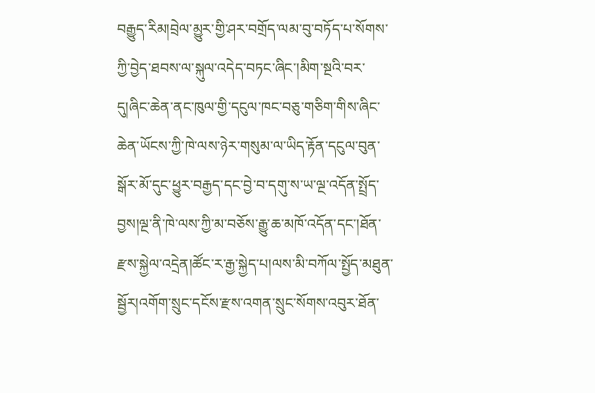བརྒྱུད་རིམ།བྲེལ་མྱུར་གྱི་ཤར་བགྲོད་ལམ་བུ་བཏོད་པ་སོགས་ཀྱི་བྱེད་ཐབས་ལ་སྐུལ་འདེད་བཏང་ཞིང་།མིག་སྔའི་བར་དུ།ཞིང་ཆེན་ནང་ཁུལ་གྱི་དངུལ་ཁང་བཅུ་གཅིག་གིས་ཞིང་ཆེན་ཡོངས་ཀྱི་ཁེ་ལས་ཉེར་གསུམ་ལ་ཡིད་རྟོན་དངུལ་བུན་སྒོར་མོ་དུང་ཕྱུར་བརྒྱད་དང་བྱེ་བ་དགུ་ས་ཡ་ལྔ་འདོན་སྤྲོད་བྱས།ལྔ་ནི་ཁེ་ལས་ཀྱི་མ་བཅོས་རྒྱུ་ཆ་མཁོ་འདོན་དང་།ཐོན་རྫས་སྐྱེལ་འདྲེན།ཚོང་ར་རྒྱ་སྐྱེད་པ།ལས་མི་བཀོལ་སྤྱོད་མཐུན་སྦྱོར།འགོག་སྲུང་དངོས་རྫས་འགན་སྲུང་སོགས་འབུར་ཐོན་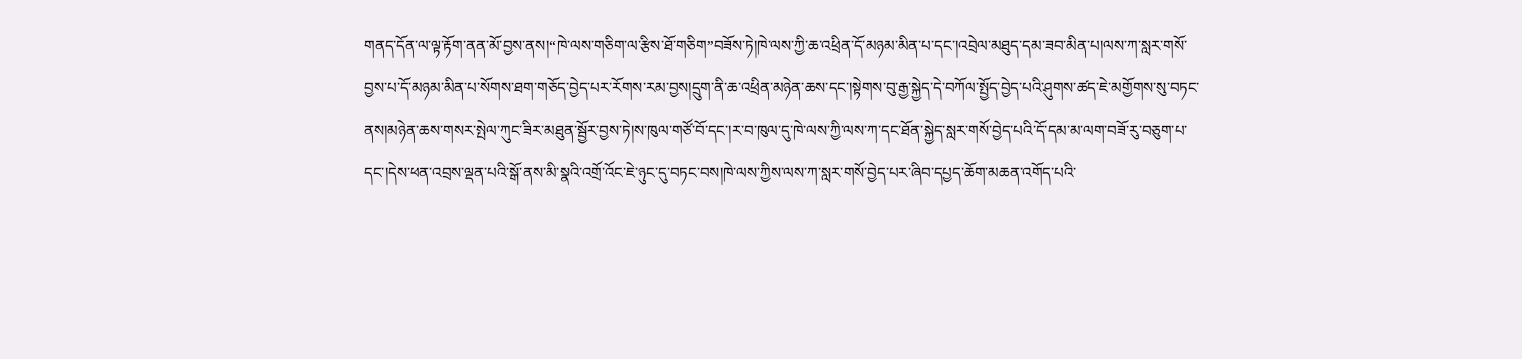གནད་དོན་ལ་ལྟ་རྟོག་ནན་མོ་བྱས་ནས།“ཁེ་ལས་གཅིག་ལ་རྩིས་ཐོ་གཅིག”བཟོས་ཏེ།ཁེ་ལས་ཀྱི་ཆ་འཕྲིན་དོ་མཉམ་མིན་པ་དང་།འབྲེལ་མཐུད་དམ་ཟབ་མིན་པ།ལས་ཀ་སླར་གསོ་བྱས་པ་དོ་མཉམ་མིན་པ་སོགས་ཐག་གཅོད་བྱེད་པར་རོགས་རམ་བྱས།དྲུག་ནི་ཆ་འཕྲིན་མཉེན་ཆས་དང་།སྟེགས་བུ་རྒྱ་སྐྱེད་དེ་བཀོལ་སྤྱོད་བྱེད་པའི་ཤུགས་ཚད་ཇེ་མགྱོགས་སུ་བཏང་ནས།མཉེན་ཆས་གསར་སྤེལ་ཀུང་ཟིར་མཐུན་སྦྱོར་བྱས་ཏེ།ས་ཁུལ་གཙོ་བོ་དང་།ར་བ་ཁུལ་དུ་ཁེ་ལས་ཀྱི་ལས་ཀ་དང་ཐོན་སྐྱེད་སླར་གསོ་བྱེད་པའི་དོ་དམ་མ་ལག་བཟོ་རུ་བཅུག་པ་དང་།དེས་ཕན་འབྲས་ལྡན་པའི་སྒོ་ནས་མི་སྣའི་འགྲོ་འོང་ཇེ་ཉུང་དུ་བཏང་བས།ཁེ་ལས་ཀྱིས་ལས་ཀ་སླར་གསོ་བྱེད་པར་ཞིབ་དཔྱད་ཆོག་མཆན་འགོད་པའི་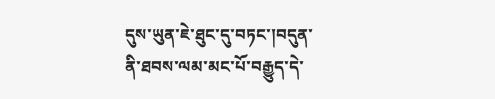དུས་ཡུན་ཇེ་ཐུང་དུ་བཏང་།བདུན་ནི་ཐབས་ལམ་མང་པོ་བརྒྱུད་དེ་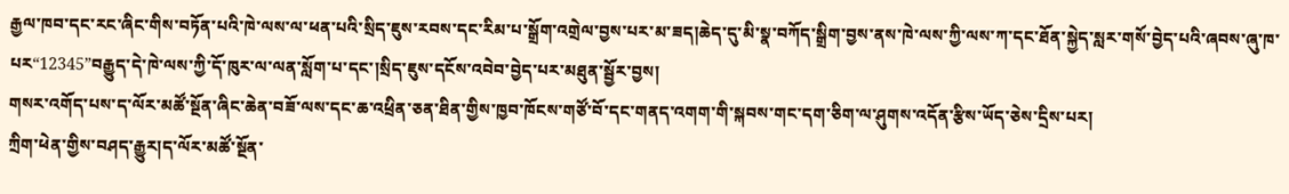རྒྱལ་ཁབ་དང་རང་ཞིང་གིས་བཏོན་པའི་ཁེ་ལས་ལ་ཕན་པའི་སྲིད་ཇུས་རབས་དང་རིམ་པ་སྒྲོག་འགྲེལ་བྱས་པར་མ་ཟད།ཆེད་དུ་མི་སྣ་བཀོད་སྒྲིག་བྱས་ནས་ཁེ་ལས་ཀྱི་ལས་ཀ་དང་ཐོན་སྐྱེད་སླར་གསོ་བྱེད་པའི་ཞབས་ཞུ་ཁ་པར“12345”བརྒྱུད་དེ་ཁེ་ལས་ཀྱི་དོ་ཁུར་ལ་ལན་སློག་པ་དང་།སྲིད་ཇུས་དངོས་འབེབ་བྱེད་པར་མཐུན་སྦྱོར་བྱས།
གསར་འགོད་པས་ད་ལོར་མཚོ་སྔོན་ཞིང་ཆེན་བཟོ་ལས་དང་ཆ་འཕྲིན་ཅན་ཐིན་གྱིས་ཁྱབ་ཁོངས་གཙོ་བོ་དང་གནད་འགག་གི་སྐབས་གང་དག་ཅིག་ལ་ཤུགས་འདོན་རྩིས་ཡོད་ཅེས་དྲིས་པར།
ཀྲིག་ཕེན་གྱིས་བཤད་རྒྱུར།ད་ལོར་མཚོ་སྔོན་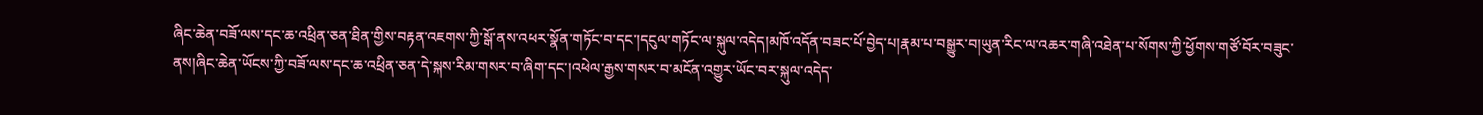ཞིང་ཆེན་བཟོ་ལས་དང་ཆ་འཕྲིན་ཅན་ཐིན་གྱིས་བརྟན་འཇགས་ཀྱི་སྒོ་ནས་འཕར་སྣོན་གཏོང་བ་དང་།དངུལ་གཏོང་ལ་སྐུལ་འདེད།མཁོ་འདོན་བཟང་པོ་བྱེད་པ།རྣམ་པ་བསྒྱུར་བ།ཡུན་རིང་ལ་འཆར་གཞི་འཐེན་པ་སོགས་ཀྱི་ཕྱོགས་གཙོ་བོར་བཟུང་ནས།ཞིང་ཆེན་ཡོངས་ཀྱི་བཟོ་ལས་དང་ཆ་འཕྲིན་ཅན་དེ་སྐས་རིམ་གསར་བ་ཞིག་དང་།འཕེལ་རྒྱས་གསར་བ་མངོན་འགྱུར་ཡོང་བར་སྐུལ་འདེད་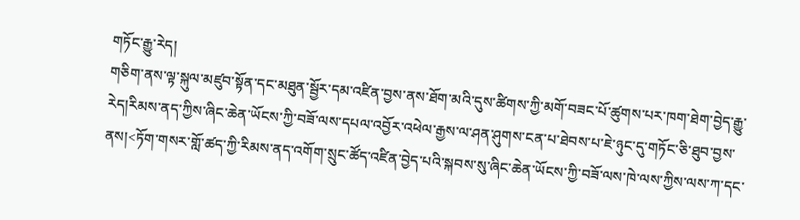གཏོང་རྒྱུ་རེད།
གཅིག་ནས་ལྟ་སྐུལ་མཛུབ་སྟོན་དང་མཐུན་སྦྱོར་དམ་འཛིན་བྱས་ནས་ཐོག་མའི་དུས་ཚིགས་ཀྱི་མགོ་བཟང་པོ་ཚུགས་པར་ཁག་ཐེག་བྱེད་རྒྱུ་རེད།རིམས་ནད་ཀྱིས་ཞིང་ཆེན་ཡོངས་ཀྱི་བཟོ་ལས་དཔལ་འབྱོར་འཕེལ་རྒྱས་ལ་ཤན་ཤུགས་ངན་པ་ཐེབས་པ་ཇེ་ཉུང་དུ་གཏོང་ཅི་ཐུབ་བྱས་ནས།<ཏོག་གསར་གློ་ཚད་ཀྱི་རིམས་ནད་འགོག་སྲུང་ཚོད་འཛིན་བྱེད་པའི་སྐབས་སུ་ཞིང་ཆེན་ཡོངས་ཀྱི་བཟོ་ལས་ཁེ་ལས་ཀྱིས་ལས་ཀ་དང་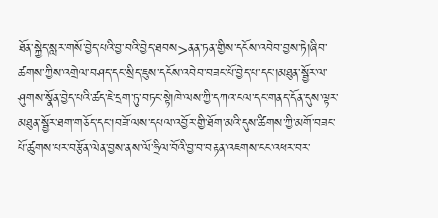ཐོན་སྐྱེད་སླར་གསོ་བྱེད་པའི་བྱ་བའི་བྱེད་ཐབས>ནན་ཏན་གྱིས་དངོས་འབེབ་བྱས་ཏེ།ཞིབ་ཚགས་ཀྱིས་འགྲེལ་བཤད་དང་སྲིད་ཇུས་དངོས་འབེབ་བཟང་པོ་བྱེད་པ་དང་།མཐུན་སྦྱོར་ལ་ཤུགས་སྣོན་བྱེད་པའི་ཚད་ཇེ་དྲག་ཏུ་བཏང་སྟེ།ཁེ་ལས་ཀྱི་དཀའ་ངལ་དང་གནད་དོན་དུས་ལྟར་མཐུན་སྦྱོར་ཐག་གཅོད་དང་།བཟོ་ལས་དཔལ་འབྱོར་གྱི་ཐོག་མའི་དུས་ཚིགས་ཀྱི་མགོ་བཟང་པོ་ཚུགས་པར་བརྩོན་ལེན་བྱས་ནས་ལོ་ཧྲིལ་བོའི་བྱ་བ་བརྟན་འཇགས་ངང་འཕར་བར་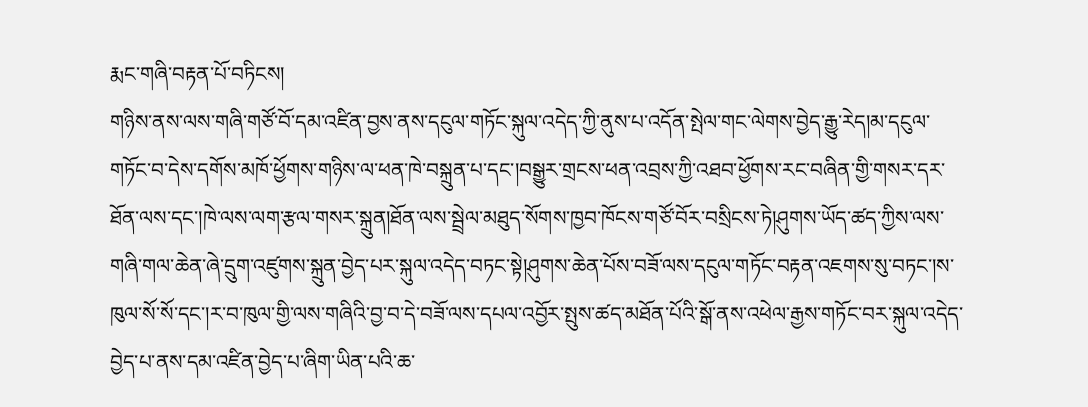རྨང་གཞི་བརྟན་པོ་བཏིངས།
གཉིས་ནས་ལས་གཞི་གཙོ་བོ་དམ་འཛིན་བྱས་ནས་དངུལ་གཏོང་སྐུལ་འདེད་ཀྱི་ནུས་པ་འདོན་སྤེལ་གང་ལེགས་བྱེད་རྒྱུ་རེད།མ་དངུལ་གཏོང་བ་དེས་དགོས་མཁོ་ཕྱོགས་གཉིས་ལ་ཕན་ཁེ་བསྐྲུན་པ་དང་།བསྒྱུར་གྲངས་ཕན་འབྲས་ཀྱི་འཐབ་ཕྱོགས་རང་བཞིན་གྱི་གསར་དར་ཐོན་ལས་དང་།ཁེ་ལས་ལག་རྩལ་གསར་སྐྲུན།ཐོན་ལས་སྦྲེལ་མཐུད་སོགས་ཁྱབ་ཁོངས་གཙོ་བོར་བསྲིངས་ཏེ།ཤུགས་ཡོད་ཚད་ཀྱིས་ལས་གཞི་གལ་ཆེན་ཞེ་དྲུག་འཛུགས་སྐྲུན་བྱེད་པར་སྐུལ་འདེད་བཏང་སྟེ།ཤུགས་ཆེན་པོས་བཟོ་ལས་དངུལ་གཏོང་བརྟན་འཇགས་སུ་བཏང་།ས་ཁུལ་སོ་སོ་དང་།ར་བ་ཁུལ་གྱི་ལས་གཞིའི་བྱ་བ་དེ་བཟོ་ལས་དཔལ་འབྱོར་སྤུས་ཚད་མཐོན་པོའི་སྒོ་ནས་འཕེལ་རྒྱས་གཏོང་བར་སྐུལ་འདེད་བྱེད་པ་ནས་དམ་འཛིན་བྱེད་པ་ཞིག་ཡིན་པའི་ཆ་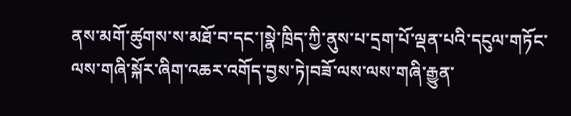ནས་མགོ་ཚུགས་ས་མཐོ་བ་དང་།སྣེ་ཁྲིད་ཀྱི་ནུས་པ་དྲག་པོ་ལྡན་པའི་དངུལ་གཏོང་ལས་གཞི་སྐོར་ཞིག་འཆར་འགོད་བྱས་ཏེ།བཟོ་ལས་ལས་གཞི་རྒྱུན་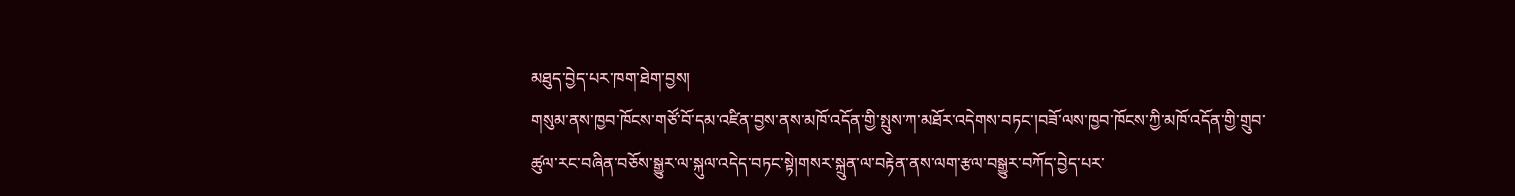མཐུད་བྱེད་པར་ཁག་ཐེག་བྱས།
གསུམ་ནས་ཁྱབ་ཁོངས་གཙོ་བོ་དམ་འཛིན་བྱས་ནས་མཁོ་འདོན་གྱི་སྤུས་ཀ་མཐོར་འདེགས་བཏང་།བཟོ་ལས་ཁྱབ་ཁོངས་ཀྱི་མཁོ་འདོན་གྱི་གྲུབ་ཚུལ་རང་བཞིན་བཅོས་སྒྱུར་ལ་སྐུལ་འདེད་བཏང་སྟེ།གསར་སྐྲུན་ལ་བརྟེན་ནས་ལག་རྩལ་བསྒྱུར་བཀོད་བྱེད་པར་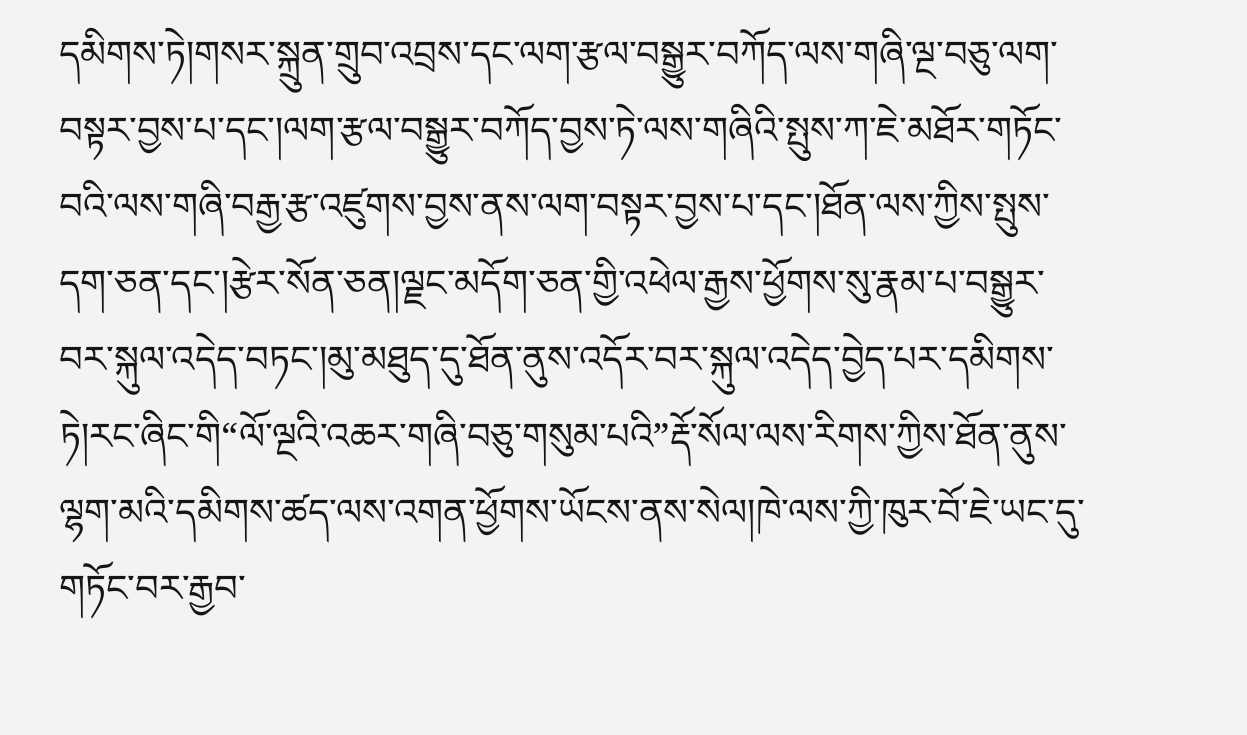དམིགས་ཏེ།གསར་སྐྲུན་གྲུབ་འབྲས་དང་ལག་རྩལ་བསྒྱུར་བཀོད་ལས་གཞི་ལྔ་བཅུ་ལག་བསྟར་བྱས་པ་དང་།ལག་རྩལ་བསྒྱུར་བཀོད་བྱས་ཏེ་ལས་གཞིའི་སྤུས་ཀ་ཇེ་མཐོར་གཏོང་བའི་ལས་གཞི་བརྒྱ་རྩ་འཛུགས་བྱས་ནས་ལག་བསྟར་བྱས་པ་དང་།ཐོན་ལས་ཀྱིས་སྤུས་དག་ཅན་དང་།རྩེར་སོན་ཅན།ལྗང་མདོག་ཅན་གྱི་འཕེལ་རྒྱས་ཕྱོགས་སུ་རྣམ་པ་བསྒྱུར་བར་སྐུལ་འདེད་བཏང་།མུ་མཐུད་དུ་ཐོན་ནུས་འདོར་བར་སྐུལ་འདེད་བྱེད་པར་དམིགས་ཏེ།རང་ཞིང་གི“ལོ་ལྔའི་འཆར་གཞི་བཅུ་གསུམ་པའི”རྡོ་སོལ་ལས་རིགས་ཀྱིས་ཐོན་ནུས་ལྷག་མའི་དམིགས་ཚད་ལས་འགན་ཕྱོགས་ཡོངས་ནས་སེལ།ཁེ་ལས་ཀྱི་ཁུར་བོ་ཇེ་ཡང་དུ་གཏོང་བར་རྒྱབ་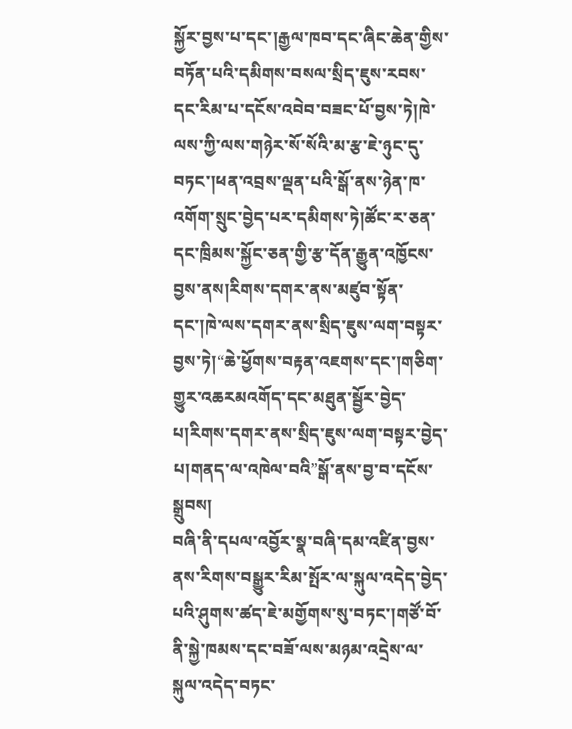སྐྱོར་བྱས་པ་དང་།རྒྱལ་ཁབ་དང་ཞིང་ཆེན་གྱིས་བཏོན་པའི་དམིགས་བསལ་སྲིད་ཇུས་རབས་དང་རིམ་པ་དངོས་འབེབ་བཟང་པོ་བྱས་ཏེ།ཁེ་ལས་ཀྱི་ལས་གཉེར་སོ་སོའི་མ་རྩ་ཇེ་ཉུང་དུ་བཏང་།ཕན་འབྲས་ལྡན་པའི་སྒོ་ནས་ཉེན་ཁ་འགོག་སྲུང་བྱེད་པར་དམིགས་ཏེ།ཚོང་ར་ཅན་དང་ཁྲིམས་སྐྱོང་ཅན་གྱི་རྩ་དོན་རྒྱུན་འཁྱོངས་བྱས་ནས།རིགས་དགར་ནས་མཛུབ་སྟོན་དང་།ཁེ་ལས་དགར་ནས་སྲིད་ཇུས་ལག་བསྟར་བྱས་ཏེ།“ཆེ་ཕྱོགས་བརྟན་འཇགས་དང་།གཅིག་གྱུར་འཆརམའགོད་དང་མཐུན་སྦྱོར་བྱེད་པ།རིགས་དགར་ནས་སྲིད་ཇུས་ལག་བསྟར་བྱེད་པ།གནད་ལ་འཁེལ་བའི”སྒོ་ནས་བྱ་བ་དངོས་སྒྲུབས།
བཞི་ནི་དཔལ་འབྱོར་སྣ་བཞི་དམ་འཛིན་བྱས་ནས་རིགས་བསྒྱུར་རིམ་སྤོར་ལ་སྐུལ་འདེད་བྱེད་པའི་ཤུགས་ཚད་ཇེ་མགྱོགས་སུ་བཏང་།གཙོ་བོ་ནི་སྐྱེ་ཁམས་དང་བཟོ་ལས་མཉམ་འདྲེས་ལ་སྐུལ་འདེད་བཏང་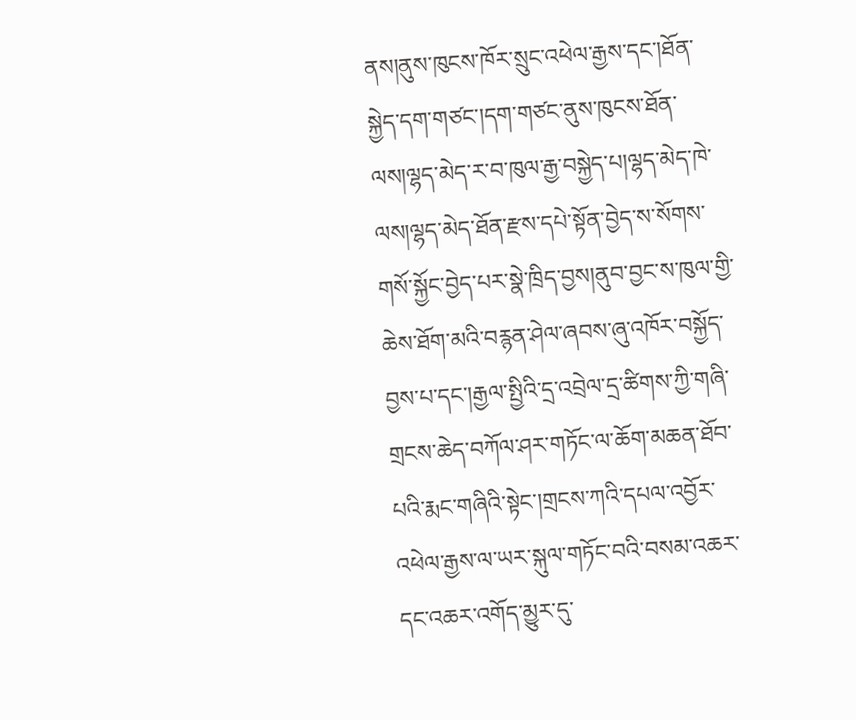ནས།ནུས་ཁུངས་ཁོར་སྲུང་འཕེལ་རྒྱས་དང་།ཐོན་སྐྱེད་དག་གཙང་།དག་གཙང་ནུས་ཁུངས་ཐོན་ལས།ལྷད་མེད་ར་བ་ཁུལ་རྒྱ་བསྐྱེད་པ།ལྷད་མེད་ཁེ་ལས།ལྷད་མེད་ཐོན་རྫས་དཔེ་སྟོན་བྱེད་ས་སོགས་གསོ་སྐྱོང་བྱེད་པར་སྣེ་ཁྲིད་བྱས།ནུབ་བྱང་ས་ཁུལ་གྱི་ཆེས་ཐོག་མའི་བརྙན་ཤེལ་ཞབས་ཞུ་འཁོར་བསྐྱོད་བྱས་པ་དང་།རྒྱལ་སྤྱིའི་དྲ་འབྲེལ་དྲ་ཚིགས་ཀྱི་གཞི་གྲངས་ཆེད་བཀོལ་ཤར་གཏོང་ལ་ཆོག་མཆན་ཐོབ་པའི་རྨང་གཞིའི་སྟེང་།གྲངས་ཀའི་དཔལ་འབྱོར་འཕེལ་རྒྱས་ལ་ཡར་སྐུལ་གཏོང་བའི་བསམ་འཆར་དང་འཆར་འགོད་མྱུར་དུ་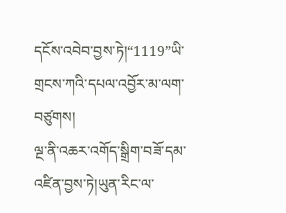དངོས་འབེབ་བྱས་ཏེ།“1119”ཡི་གྲངས་ཀའི་དཔལ་འབྱོར་མ་ལག་བཙུགས།
ལྔ་ནི་འཆར་འགོད་སྒྲིག་བཟོ་དམ་འཛིན་བྱས་ཏེ།ཡུན་རིང་ལ་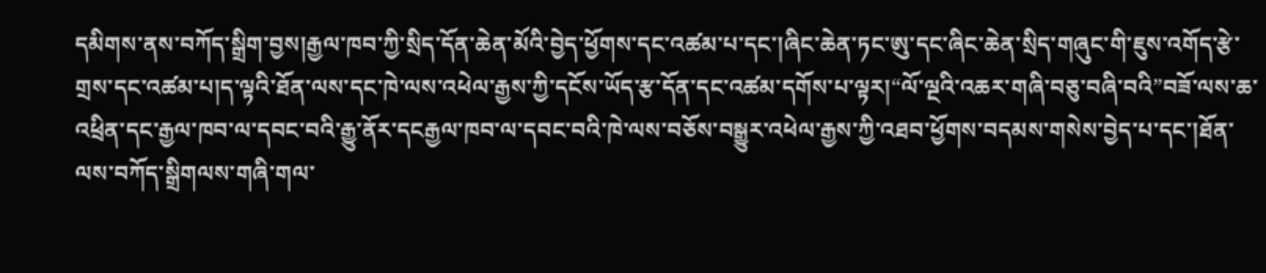དམིགས་ནས་བཀོད་སྒྲིག་བྱས།རྒྱལ་ཁབ་ཀྱི་སྲིད་དོན་ཆེན་མོའི་བྱེད་ཕྱོགས་དང་འཚམ་པ་དང་།ཞིང་ཆེན་ཏང་ཨུ་དང་ཞིང་ཆེན་སྲིད་གཞུང་གི་ཇུས་འགོད་རྩེ་གྲས་དང་འཚམ་པ།ད་ལྟའི་ཐོན་ལས་དང་ཁེ་ལས་འཕེལ་རྒྱས་ཀྱི་དངོས་ཡོད་རྩ་དོན་དང་འཚམ་དགོས་པ་ལྟར།“ལོ་ལྔའི་འཆར་གཞི་བཅུ་བཞི་བའི”བཟོ་ལས་ཆ་འཕྲིན་དང་རྒྱལ་ཁབ་ལ་དབང་བའི་རྒྱུ་ནོར་དངརྒྱལ་ཁབ་ལ་དབང་བའི་ཁེ་ལས་བཅོས་བསྒྱུར་འཕེལ་རྒྱས་ཀྱི་འཐབ་ཕྱོགས་བདམས་གསེས་བྱེད་པ་དང་།ཐོན་ལས་བཀོད་སྒྲིགལས་གཞི་གལ་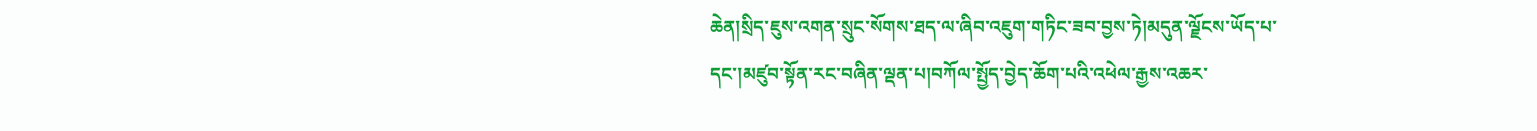ཆེན།སྲིད་ཇུས་འགན་སྲུང་སོགས་ཐད་ལ་ཞིབ་འཇུག་གཏིང་ཟབ་བྱས་ཏེ།མདུན་ལྗོངས་ཡོད་པ་དང་།མཛུབ་སྟོན་རང་བཞིན་ལྡན་པ།བཀོལ་སྤྱོད་བྱེད་ཆོག་པའི་འཕེལ་རྒྱས་འཆར་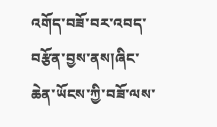འགོད་བཟོ་བར་འབད་བརྩོན་བྱས་ནས།ཞིང་ཆེན་ཡོངས་ཀྱི་བཟོ་ལས་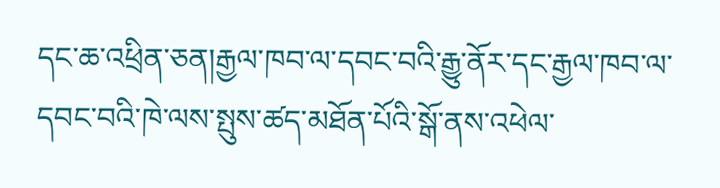དང་ཆ་འཕྲིན་ཅན།རྒྱལ་ཁབ་ལ་དབང་བའི་རྒྱུ་ནོར་དང་རྒྱལ་ཁབ་ལ་དབང་བའི་ཁེ་ལས་སྤུས་ཚད་མཐོན་པོའི་སྒོ་ནས་འཕེལ་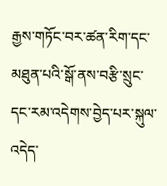རྒྱས་གཏོང་བར་ཚན་རིག་དང་མཐུན་པའི་སྒོ་ནས་བརྩི་སྲུང་དང་རམ་འདེགས་བྱེད་པར་སྐུལ་འདེད་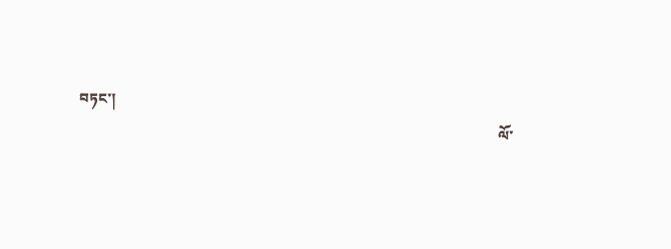བཏང་།
                                                                                                                   ལོ་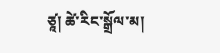ཙཱ། ཚེ་རིང་སྒྲོལ་མ།